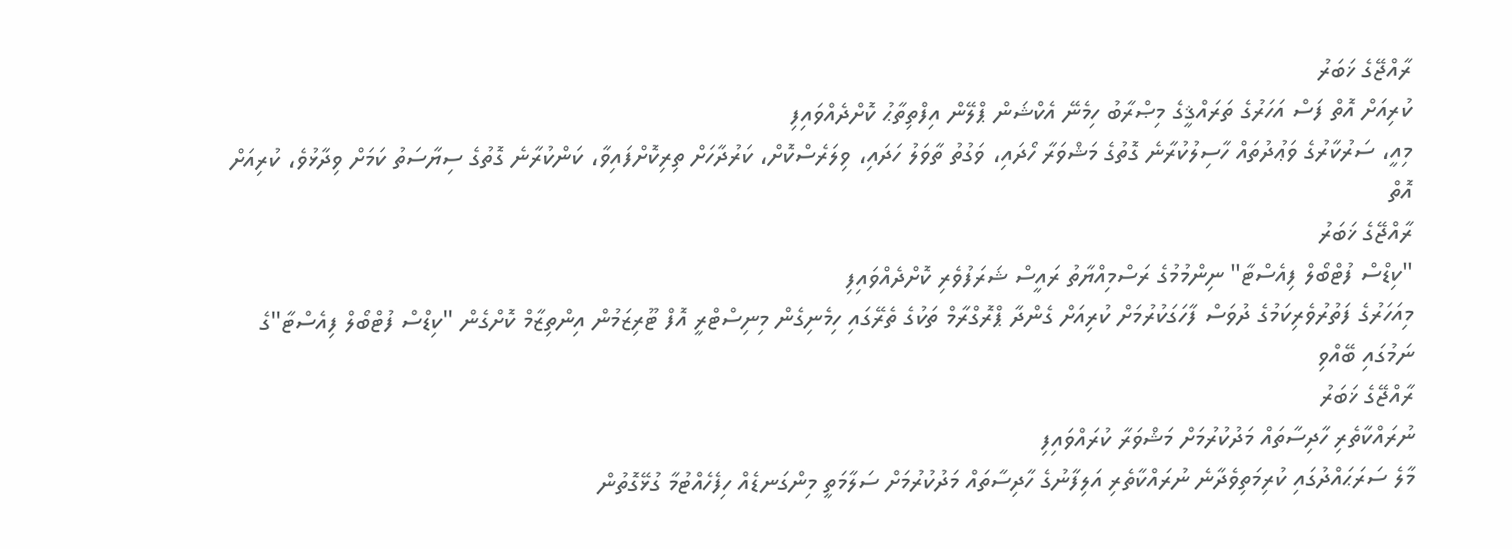ރާއްޖޭގެ ޚަބަރު
ކުރިއަށް އޮތް ފަސް އަހަރުގެ ތަރައްޤީގެ މިޞްރާބު ހިމެނޭ އެކްޝަން ޕްލޭން އިފްތިތާޙު ކޮށްދެއްވައިފި
މިއީ، ސަރުކާރުގެ ވަޢުދުތައް ހާސިލުކުރާނެ ގޮތުގެ މަޝްވަރާ ހޯދައި، ވަގުތު ތާވަލު ހަދައި، ވިލަރެސްކޮށް، ކަރުދާހަށް ތިރިކޮށްފައިވާ، ކަންކުރާނެ ގޮތުގެ ސިޔާސަތު ކަމަށް ވިދާޅުވެ، ކުރިއަށް އޮތް
ރާއްޖޭގެ ޚަބަރު
"ކިޑްސް ފުޓްބޯލް ފިއެސްޓާ" ނިންމުމުގެ ރަސްމިއްޔާތު ރައީސް ޝަރަފުވެރި ކޮށްދެއްވައިފި
މިއަހަރުގެ ފަތުރުވެރިކަމުގެ ދުވަސް ފާހަގަކުރުމަށް ކުރިއަށް ގެންދާ ޕްރޮގްރާމް ތަކުގެ ތެރޭގައި ހިމެނިގެން މިނިސްޓްރީ އޮފް ޓޫރިޒަމުން އިންތިޒާމް ކޮށްގެން "ކިޑްސް ފުޓްބޯލް ފިއެސްޓާ"ގެ ނަމުގައި ބޭއްވި
ރާއްޖޭގެ ޚަބަރު
ނުރައްކާތެރި ހާދިސާތައް މަދުކުރުމަށް މަޝްވަރާ ކުރައްވައިފި
މާލެ ސަރަޙައްދުގައި ކުރިމަތިވެދާނެ ނުރައްކާތެރި އަލިފާނުގެ ހާދިސާތައް މަދުކުރުމަށް ސަލާމަތީ މިންގަނޑެއް ހިފެހެއްޓުމާ ގުޅޭގޮތުން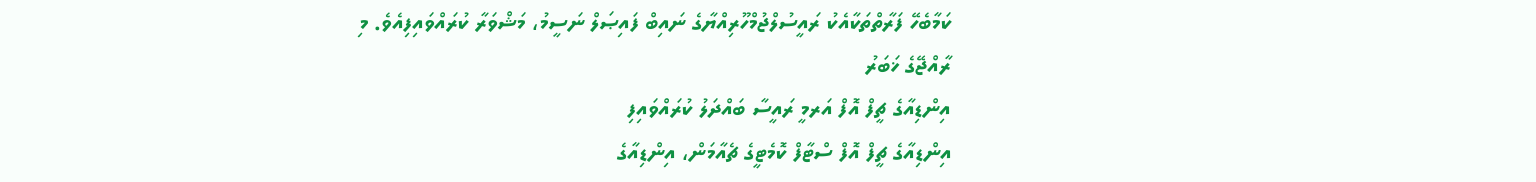ކަމާބެހޭ ފަރާތްތަކާއެކު ރައީސުލްޖުމްހޫރިއްޔާގެ ނައިބް ފައިޞަލް ނަސީމު، މަޝްވަރާ ކުރައްވައިފިއެވެ. މި
ރާއްޖޭގެ ޚަބަރު
އިންޑިއާގެ ޗީފް އޮފް އަރމީ ރައީސާ ބައްދަލު ކުރައްވައިފި
އިންޑިއާގެ ޗީފް އޮފް ސްޓާފް ކޮމެޓީގެ ޗެއާމަން، އިންޑިއާގެ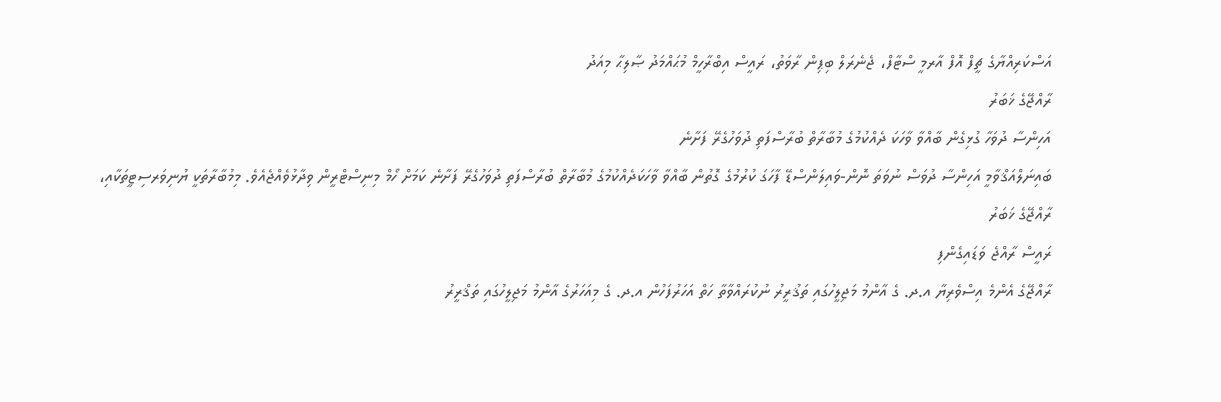އަސްކަރިއްޔާގެ ޗީފް އޮފް އާރމީ ސްޓާފް، ޖެނެރަލް ބިޕިން ރާވަތު، ރައީސް އިބްރާހީމް މުޙައްމަދު ޞާލިޙާ މިއަދު
ރާއްޖޭގެ ޚަބަރު
އަހިންސާ ދުވަހާ ގުޅިގެން ބާއްވާ ވާހަކަ ދެއްކުމުގެ މުބާރާތް ބުރާސްފަތި ދުވަހުގެރޭ ފަށާނެ
ބައިނަލްއަޤްވާމީ އަހިންސާ ދުވަސް ނުވަތަ ނޮން-ވައިލަންސްޑޭ ފާހަގަ ކުރުމުގެ ގޮތުން ބާއްވާ ވާހަކަދެއްކުމުގެ މުބާރާތް ބުރާސްފަތި ދުވަހުގެރޭ ފަށާނެ ކަމަށް ހޯމް މިނިސްޓްރީން ވިދާޅުވެއްޖެއެވެ. މިމުބާރާތަކީ ޔުނިވަރސިޓީތަކާއި،
ރާއްޖޭގެ ޚަބަރު
ރައީސް ރާއްޖެ ވަޑައިގެންފި
ރާއްޖޭގެ އެންމެ އިސްވެރިޔާ އ.ދ. ގެ އާންމު މަޖިލީހުގައި ތަޤުރީރު ނުކުރައްވާތާ ހަތް އަހަރުފަހުން އ.ދ. ގެ މިއަހަރުގެ އާންމު މަޖިލީހުގައި ތަޤްރީރު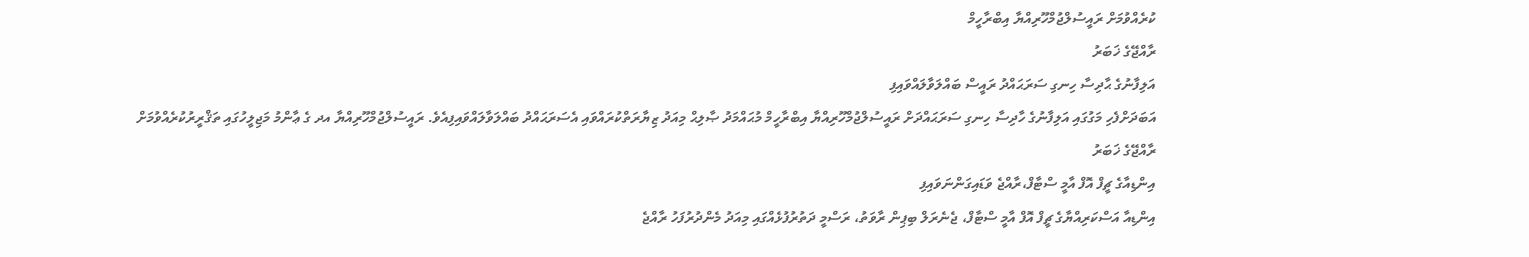ކުރެއްވުމަށް ރައީސުލްޖުމްހޫރިއްޔާ އިބްރާހީމް
ރާއްޖޭގެ ޚަބަރު
އަލިފާނުގެ ޙާދިސާ ހިނގި ސަރަޙައްދު ރައީސް ބައްލަވާލައްވައިފި
އަބަދަށްފެހި މަގުގައި އަލިފާނުގެ ހާދިސާ ހިނގި ސަރަޙައްދަށް ރައީސުލްޖުމްހޫރިއްޔާ އިބްރާހީމް މުޙައްމަދު ޞާލިޙް މިއަދު ޒިޔާރަތްކުރައްވައި އެސަރަޙައްދު ބައްލަވާލައްވައިފިއެވެ. ރައީސުލްޖުމްހޫރިއްޔާ އދ ގެ ޢާންމު މަޖިލީހުގައި ތަޤްރީރުކުރެއްވުމަށް
ރާއްޖޭގެ ޚަބަރު
އިންޑިއާގެ ޗީފް އޮފް އާމީ ސްޓާފް،ރާއްޖެ ވަޑައިގަންނަވައިފި
އިންޑިއާ އަސްކަރިއްޔާގެ ޗީފް އޮފް އާމީ ސްޓާފް، ޖެނެރަލް ބިޕިން ރާވަތު، ރަސްމީ ދަތުރުފުޅެއްގައި މިއަދު މެންދުރުފަހު ރާއްޖެ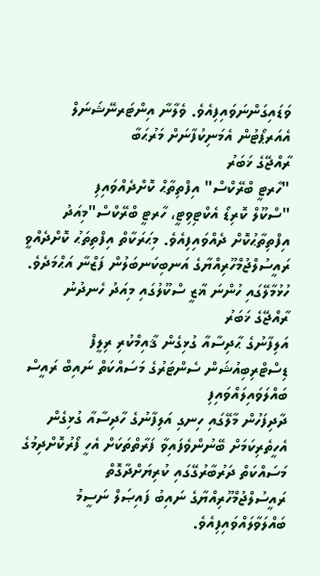ވަޑައިގަންނަވައިފިއެވެ. ވެލާނާ އިންޓަރނޭޝަނަލް އެއަރޕޯޓުން އެމަނިކުފާނަށް މަރުޙަބާ
ރާއްޖޭގެ ޚަބަރު
"ހާރޓީ ބްރޭކްސް" އިފްތިތާޙް ކޮށްދެއްވައިފި
"ސްކޫލް ކޮރިޑޯ އެކްޓިވިޓީ، ހާރޓީ ބްރޭކްސް"މިއަދު އިފްތިތާޙުކޮށް ދެއްވައިފިއެވެ. މިޙަރަކާތް އިފްތިތަޙު ކޮށްދެއްވީ  ރައީސުލްޖުމްހޫރިއްޔާގެ އަނބިކަނބަލުން ފަޒްނާ އަޙްމަދެވެ. ހުޅުމާލޭގައި ހުންނަ ޣާޒީ ސްކޫލުގައި މިއަދު ހެނދުނު
ރާއްޖޭގެ ޚަބަރު
އަލިފާނުގެ ޙާދިސާއާ ގުޅިގެން ޤާއިމްކުރި ރިލީފް ޑިސްޓްރިބިއުޝަން ސެންޓަރުގެ މަސައްކަތް ނައިބް ރައީސް ބައްލަވައިލައްވައިފި
ދާދިފަހުން މާލޭގައި ހިނގި އަލިފާނުގެ ހާދިސާއާ ގުޅިގެން އެހީތެރިކަމަށް ބޭނުންވެފައިވާ ފަރާތްތަކަށް އެހީ ފޯރުކޮށްދިމުގެ މަސައްކަތް ދަރުބާރުގޭގައި ކުރިޔަށްދާގޮތް ރައީސުލްޖުމްހޫރިއްޔާގެ ނައިބު ފައިޞަލް ނަސީމު ބައްލަވާލައްވައިފިއެވެ.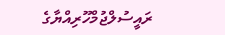ރައީސުލްޖުމްހޫރިއްޔާގެ